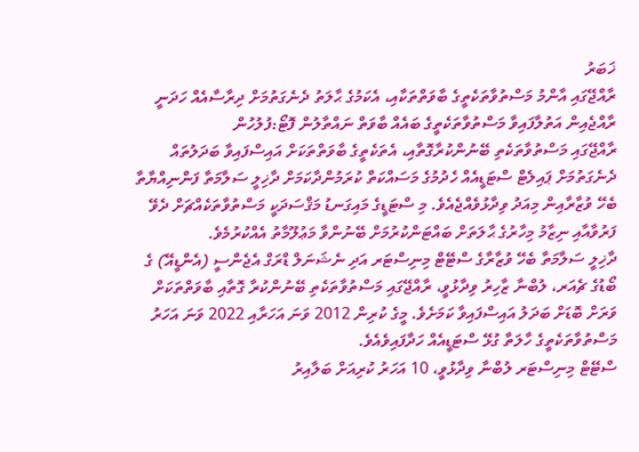ޚަބަރު
ރާއްޖޭގައި އާންމު މަސްތުވާތަކެތީގެ ބާވަތްތަކާއި، އެކަމުގެ ޙާލަތު ދެނެގަތުމަށް ދިރާސާއެއް ހަދަނީ
ރާއްޖެއިން އަތުލާފައިވާ މަސްތުވާތަކެތީގެ ބައެއް ބާވަތް ނައްތާލުން ފޮޓޯ:ފުލުހުން
ރާއްޖޭގައި މަސްތުވާތަކެތި ބޭނުންކުރާގޮތާއި، އެތަކެތީގެ ބާވަތްތަކަށް އައިސްފައިވާ ބަދަލުތައް ދެނެގަތުމަށް ޕައިލެޓް ސްޓަޑީއެއް ހެދުމުގެ މަސައްކަތް ކުރަމުންދާކަމަށް ދާޚިލީ ސަލާމަތާ ފަންނިއްޔާތާ ބެހޭ ވުޒާރާއިން މިއަދު ވިދާޅުވެއްޖެއެވެ. މި ސްޓަޑީގެ މައިގަނޑު މަޤްސަދަކީ މަސްތުވާތަކެއްޗަށް ދެވޭ ފަރުވާއާއި ނިޒާމު މިހާރުގެ ޙާލަތަށް ބައްޓަންކުރުމަށް ބޭނުންވާ މަޢުލޫމާތު އެއްކުރުމެވެ.
ދާޚިލީ ސަލާމަތާ ބެހޭ ވުޒާރާގެ ސްޓޭޓް މިނިސްޓަރ އަދި ނެޝަނަލް ޑްރަގް އެޖެންސީ (އެންޑީއޭ) ގެ ބޯޑުގެ ޗެއަރ، ލުބްނާ ޒާހިރު ވިދާޅުވީ، ރާއްޖޭގައި މަސްތުވާތަކެތި ބޭނުންކުރާ ގޮތާއި ބާވަތްތަކަށް ވަރަށް ބޮޑަށް ބަދަލު އައިސްފައިވާ ކަމަށެވެ. މީގެ ކުރިން 2012 ވަނަ އަހަރާއި 2022 ވަނަ އަހަރު މަސްތުވާތަކެތީގެ ހާލަތާ ގުޅޭ ސްޓަޑީއެއް ހަދާފައިވެއެވެ.
ސްޓޭޓް މިނިސްޓަރ ލުބްނާ ވިދާޅުވީ، 10 އަހަރު ކުރިއަށް ބަލާއިރު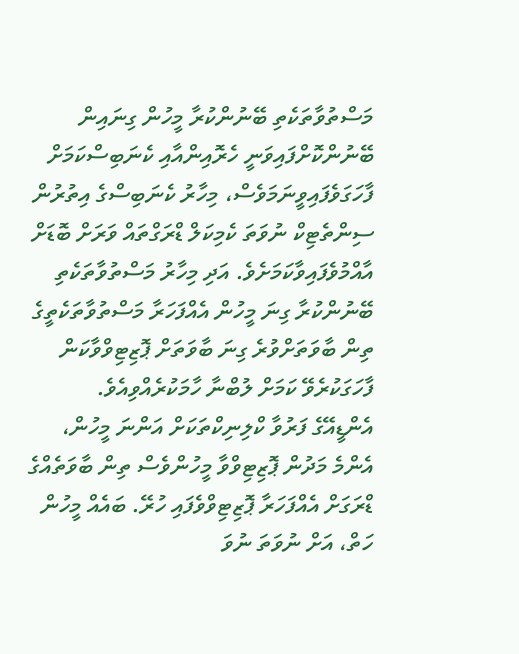މަސްތުވާތަކެތި ބޭނުންކުރާ މީހުން ގިނައިން ބޭނުންކޮށްފައިވަނީ ހެރޮއިންއާއި ކެނަބިސްކަމަށް ފާހަގަވެފައިވީނަމަވެސް، މިހާރު ކެނަބިސްގެ އިތުރުން ސިންތެޓިކް ނުވަތަ ކެމިކަލް ޑްރަގްތައް ވަރަށް ބޮޑަށް އާއްމުވެފައިވާކަމަށެވެ. އަދި މިހާރު މަސްތުވާތަކެތި ބޭނުންކުރާ ގިނަ މީހުން އެއްފަހަރާ މަސްތުވާތަކެތީގެ ތިން ބާވަތަށްވުރެ ގިނަ ބާވަތަށް ޕޮޒިޓިވްވާކަން ފާހަގަކުރެވޭ ކަމަށް ލުބްނާ ހާމަކުރެއްވިއެވެ.
އެންޑީއޭގެ ފަރުވާ ކްލިނިކްތަކަށް އަންނަ މީހުން، އެންމެ މަދުން ޕޮޒިޓިވްވާ މީހުންވެސް ތިން ބާވަތެއްގެ ޑްރަގަށް އެއްފަހަރާ ޕޮޒިޓިވްވެފައި ހުރޭ. ބައެއް މީހުން ހަތް، އަށް ނުވަތަ ނުވަ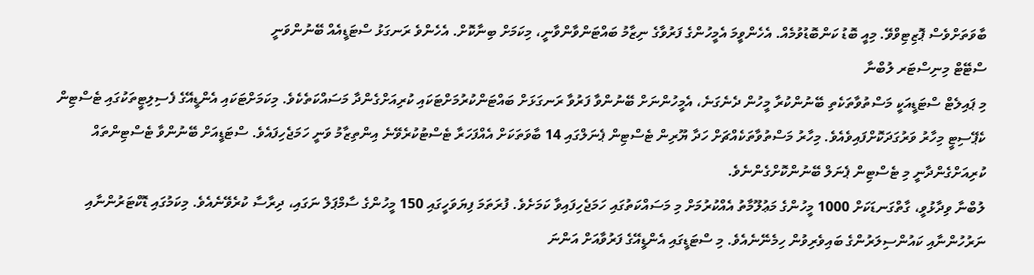ބާވަތަށްވެސް ޕޮޒިޓިވްވޭ. މިއީ ބޮޑު ކަންބޮޑުވުމެއް. އެހެންވީމަ އެމީހުންގެ ފަރުވާގެ ނިޒާމު ބައްޓަންވާންވާނީ، މިކަމަށް ބިނާކޮށް. އެހެންވެ ރަނގަޅު ސްޓަޑީއެއް ބޭނުންވަނީ
ސްޓޭޓް މިނިސްޓަރ ލުބްނާ
މި ޕައިލެޓް ސްޓަޑީއަކީ މަސްތުވާތަކެތި ބޭނުންކުރާ މީހުން ދެނެގަނެ، އެމީހުންނަށް ބޭނުންވާ ފަރުވާ ރަނގަޅަށް ބައްޓަންކުރުމަށްޓަކައި ކުރިއަށްގެންދާ މަސައްކަތެކެވެ. މިކަމަށްޓަކައި އެންޑީއޭގެ ފެސިލިޓީތަކުގައި ޓެސްޓިން ކެޕޭސިޓީ މިހާރު ވަރުގަދަކޮށްފައިވެއެވެ. މިހާރު މަސްތުވާތަކެއްޗަށް ހަދާ ޔޫރިން ޓެސްޓިން ޕެނަލްގައި 14 ބާވަތަކަށް އެއްފަހަރާ ޓެސްޓުކުރެވޭނެ އިންތިޒާމު ވަނީ ހަމަޖެހިފައެވެ. ސްޓަޑީއަށް ބޭނުންވާ ޓެސްޓިންތައް ކުރިއަށްގެންދާނީ މި ޓެސްޓިން ޕެނަލް ބޭނުންކޮށްގެންނެވެ.
ލުބްނާ ވިދާޅުވީ، ގާތްގަނޑަކަށް 1000 މީހުންގެ މަޢުލޫމާތު އެއްކުރުމަށް މި މަސައްކަތުގައި ހަމަޖެހިފައިވާ ކަމަށެވެ. ފުރަތަމަ ފިޔަވަހީގައި 150 މީހުންގެ ސާމްޕަލް ނަގައި، ދިރާސާ ކުރެވޭނެއެވެ. މިކަމުގައި ޑޮކްޓަރުންނާއި ނަރުހުންނާއި ކައުންސިލަރުންގެ ބައިވެރިވުން ހިމެނޭނެއެވެ. މި ސްޓަޑީގައި އެންޑީއޭގެ ފަރުވާއަށް އަންނަ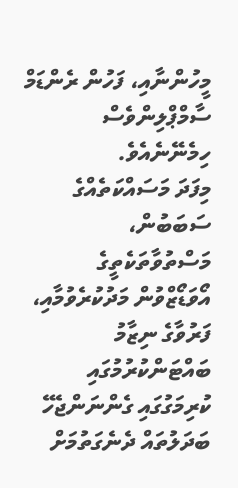މީހުންނާއި، ފަހުން ރެންޑަމް ސާމްޕްލިންވެސް ހިމެނޭނެއެވެ.
މިފަދަ މަސައްކަތެއްގެ ސަބަބުން، މަސްތުވާތަކެތީގެ އޯވަޑޯޒްވުން މަދުކުރެވުމާއި، ފަރުވާގެ ނިޒާމު ބައްޓަންކުރުމުގައި ކުރިމަގުގައި ގެންނަންޖެހޭ ބަދަލުތައް ދެނެގަތުމަށް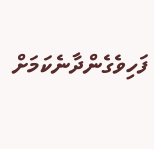ފަހިވެގެންދާނެކަމަށް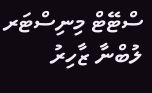ސްޓޭޓް މިނިސްޓަރ ލުބްނާ ޒާހިރު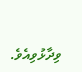ވިދާޅުވިއެވެ.